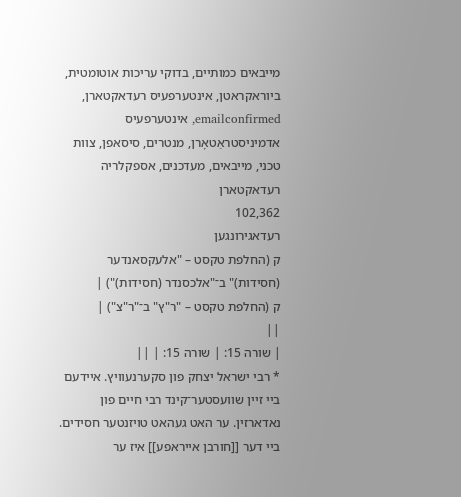מייבאים כמותיים, בדוקי עריכות אוטומטית, ביוראקראטן, אינטערפעיס רעדאקטארן, emailconfirmed, אינטערפעיס אדמיניסטראַטאָרן, מנטרים, סיסאפן, צוות טכני, מייבאים, מעדכנים, אספקלריה רעדאקטארן
102,362
רעדאגירונגען
ק (החלפת טקסט – "אלעקסאנדער (חסידות)" ב־"אלכסנדר (חסידות)") |
ק (החלפת טקסט – "ר"ץ" ב־"ר"צ") |
||
| שורה 15: | שורה 15: | ||
* רבי ישראל יצחק פון סקערנעוויץ. איידעם ביי זיין שוועסטער־קינד רבי חיים פון נאדארזין. ער האט געהאט טויזנטער חסידים. ביי דער [[חורבן אייראפע]] איז ער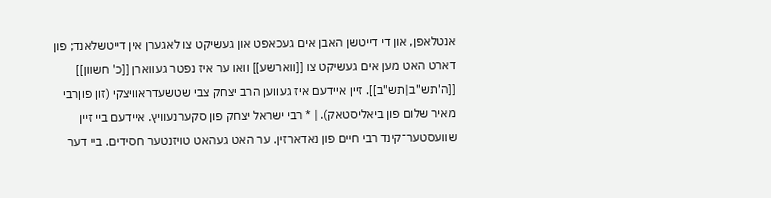אנטלאפן, און די דייטשן האבן אים געכאפט און געשיקט צו לאגערן אין דייטשלאנד; פון דארט האט מען אים געשיקט צו [[ווארשע]] וואו ער איז נפטר געווארן [[כ' חשוון]] [[ה'תש"ב|תש"ב]]. זיין איידעם איז געווען הרב יצחק צבי שטשעדראוויצקי (זון פוןרבי מאיר שלום פון ביאליסטאק). | * רבי ישראל יצחק פון סקערנעוויץ. איידעם ביי זיין שוועסטער־קינד רבי חיים פון נאדארזין. ער האט געהאט טויזנטער חסידים. ביי דער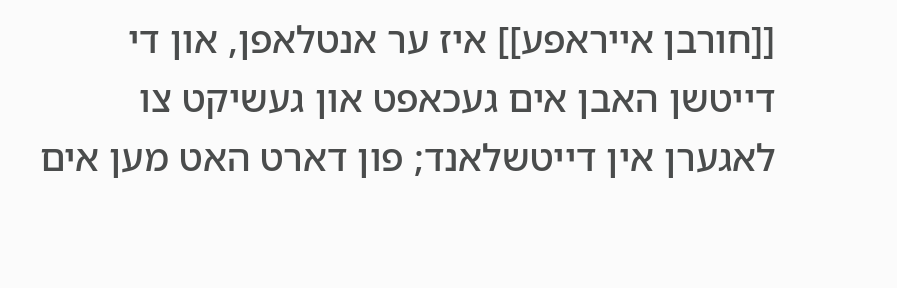[[חורבן אייראפע]] איז ער אנטלאפן, און די דייטשן האבן אים געכאפט און געשיקט צו לאגערן אין דייטשלאנד; פון דארט האט מען אים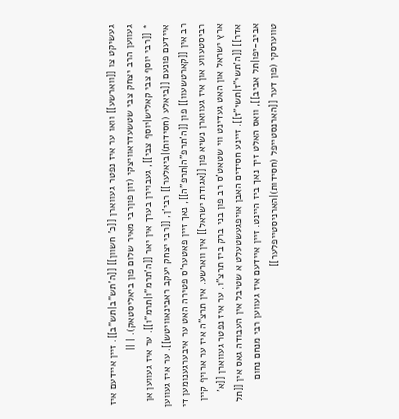געשיקט צו [[ווארשע]] וואו ער איז נפטר געווארן [[כ' חשוון]] [[ה'תש"ב|תש"ב]]. זיין איידעם איז געווען הרב יצחק צבי שטשעדראוויצקי (זון פוןרבי מאיר שלום פון ביאליסטאק). | ||
* [[רבי יוסף צבי קאליש|יוסף צבי]], געבוירן בערך אין יאר [[ה'תרמ"ו|תרמ"ו]]. ער איז געווען אן איידעם פונעם [[ביאלע (חסידות)|ביאלער]] רבי'ן, [[רבי יצחק יעקב ראבינאוויטש]]. ער איז געווען רב אין [[קארטשעוו]] פון [[ה'תרפ"ה|תרפ"ה]], נאך זיין פאטער'ס פטירה האט ער איבערגענומען די רביסטעווע און איז געווארן נשיא פון [[אגודת ישראל]] אין ווארשע. אין תרצ"ה איז ער ארויף קיין ארץ ישראל און האט געדינט ווי שטאט'ס רב פון בני ברק ביז תרצ"ו. ער איז נפטר געווארן [[א' אדר]] [[ה'תשי"ז|תשי"ז]]. זיינע חסידים האבן אויפגעשטעלט א שטיבל אין העבודה גאס אין [[תל אביב-יפו|תל אביב]], וואס האלט זיך נאך ביז היינט. זיין איידעם איז געווען רבי מנחם נחום טווערסקי (פון דער [[הארנסטייפל (חסידות)|הארניסטייפלער]]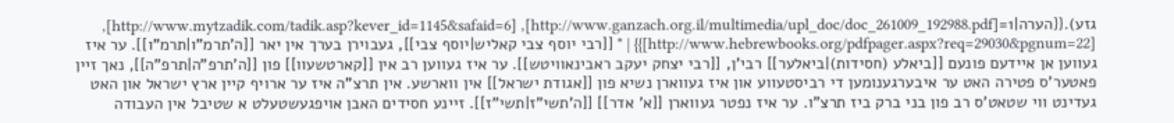גזע).{{הערה|1=[http://www.ganzach.org.il/multimedia/upl_doc/doc_261009_192988.pdf], [http://www.mytzadik.com/tadik.asp?kever_id=1145&safaid=6], [http://www.hebrewbooks.org/pdfpager.aspx?req=29030&pgnum=22]}} | * [[רבי יוסף צבי קאליש|יוסף צבי]], געבוירן בערך אין יאר [[ה'תרמ"ו|תרמ"ו]]. ער איז געווען אן איידעם פונעם [[ביאלע (חסידות)|ביאלער]] רבי'ן, [[רבי יצחק יעקב ראבינאוויטש]]. ער איז געווען רב אין [[קארטשעוו]] פון [[ה'תרפ"ה|תרפ"ה]], נאך זיין פאטער'ס פטירה האט ער איבערגענומען די רביסטעווע און איז געווארן נשיא פון [[אגודת ישראל]] אין ווארשע. אין תרצ"ה איז ער ארויף קיין ארץ ישראל און האט געדינט ווי שטאט'ס רב פון בני ברק ביז תרצ"ו. ער איז נפטר געווארן [[א' אדר]] [[ה'תשי"ז|תשי"ז]]. זיינע חסידים האבן אויפגעשטעלט א שטיבל אין העבודה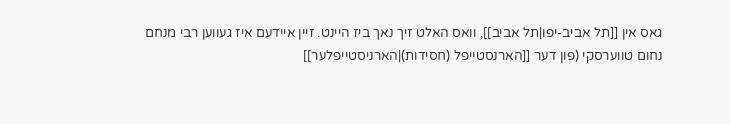גאס אין [[תל אביב-יפו|תל אביב]], וואס האלט זיך נאך ביז היינט. זיין איידעם איז געווען רבי מנחם נחום טווערסקי (פון דער [[הארנסטייפל (חסידות)|הארניסטייפלער]]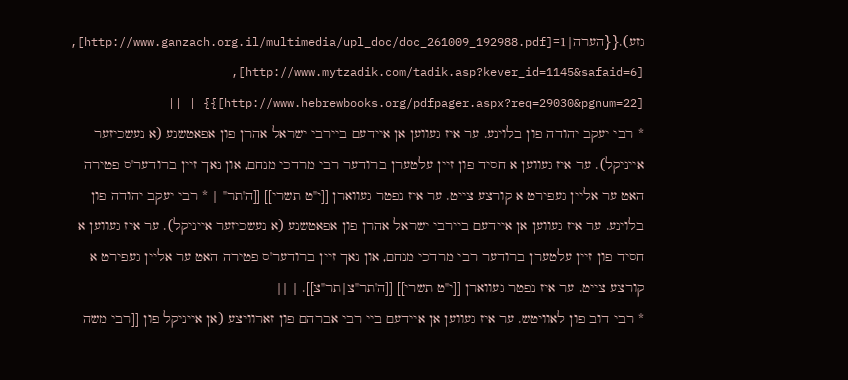גזע).{{הערה|1=[http://www.ganzach.org.il/multimedia/upl_doc/doc_261009_192988.pdf], [http://www.mytzadik.com/tadik.asp?kever_id=1145&safaid=6], [http://www.hebrewbooks.org/pdfpager.aspx?req=29030&pgnum=22]}} | ||
* רבי יעקב יהודה פון בלוינע. ער איז געווען אן איידעם ביירבי ישראל אהרן פון אפאטשנע (א נעשכיזער אייניקל). ער איז געווען א חסיד פון זיין עלטערן ברודער רבי מרדכי מנחם, און נאך זיין ברודער'ס פטירה האט ער אליין געפירט א קורצע צייט. ער איז נפטר געווארן [[י"ט תשרי]] [[ה'תר" | * רבי יעקב יהודה פון בלוינע. ער איז געווען אן איידעם ביירבי ישראל אהרן פון אפאטשנע (א נעשכיזער אייניקל). ער איז געווען א חסיד פון זיין עלטערן ברודער רבי מרדכי מנחם, און נאך זיין ברודער'ס פטירה האט ער אליין געפירט א קורצע צייט. ער איז נפטר געווארן [[י"ט תשרי]] [[ה'תר"צ|תר"צ]]. | ||
* רבי דוב פון לאוויטש. ער איז געווען אן איידעם ביי רבי אברהם פון זארוויצע (אן אייניקל פון [[רבי משה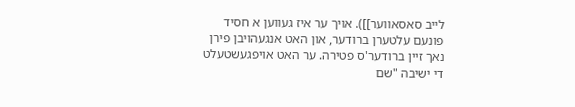לייב סאסאווער]]). אויך ער איז געווען א חסיד פונעם עלטערן ברודער, און האט אנגעהויבן פירן נאך זיין ברודער'ס פטירה. ער האט אויפגעשטעלט די ישיבה "שם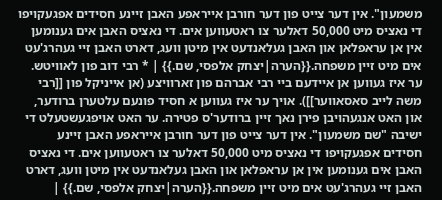משמעון". אין דער צייט פון דער חורבן אייראפע האבן זיינע חסידים אפגעקויפו די נאציס מיט 50,000 דאלער צו ראטעווען אים. די נאציס האבן אים גענומען אין אן עראפלאן און האבן געלאנדעט אין מיטן וועג, דארט האבן זיי געהרג'עט אים מיט זיין משפחה.{{הערה|יצחק אלפסי, שם.}} | * רבי דוב פון לאוויטש. ער איז געווען אן איידעם ביי רבי אברהם פון זארוויצע (אן אייניקל פון [[רבי משה לייב סאסאווער]]). אויך ער איז געווען א חסיד פונעם עלטערן ברודער, און האט אנגעהויבן פירן נאך זיין ברודער'ס פטירה. ער האט אויפגעשטעלט די ישיבה "שם משמעון". אין דער צייט פון דער חורבן אייראפע האבן זיינע חסידים אפגעקויפו די נאציס מיט 50,000 דאלער צו ראטעווען אים. די נאציס האבן אים גענומען אין אן עראפלאן און האבן געלאנדעט אין מיטן וועג, דארט האבן זיי געהרג'עט אים מיט זיין משפחה.{{הערה|יצחק אלפסי, שם.}} |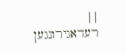||
רעדאגירונגען